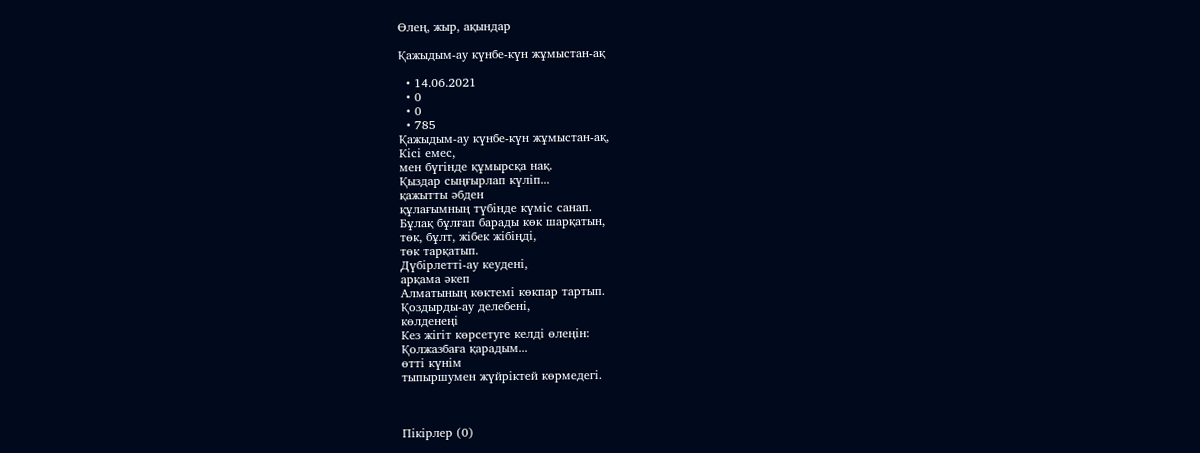Өлең, жыр, ақындар

Қажыдым-ау күнбе-күн жұмыстан-ақ

  • 14.06.2021
  • 0
  • 0
  • 785
Қажыдым-ау күнбе-күн жұмыстан-ақ,
Кісі емес,
мен бүгінде құмырсқа нақ.
Қыздар сыңғырлап күліп...
қажытты әбден
құлағымның түбінде күміс санап.
Бұлақ бұлғап барады көк шарқатын,
төк, бұлт, жібек жібіңді,
төк тарқатып.
Дүбірлетті-ау кеудені,
арқама әкеп
Алматының көктемі көкпар тартып.
Қоздырды-ау делебені,
көлденеңі
Кез жігіт көрсетуге келді өлеңін:
Қолжазбаға қарадым...
өтті күнім
тыпыршумен жүйріктей көрмедегі.



Пікірлер (0)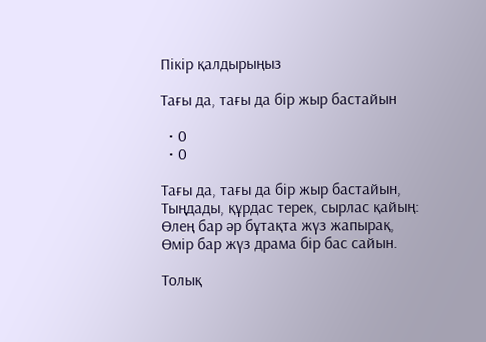Пікір қалдырыңыз

Тағы да, тағы да бір жыр бастайын

  • 0
  • 0

Тағы да, тағы да бір жыр бастайын,
Тыңдады, құрдас терек, сырлас қайың:
Өлең бар әр бұтақта жүз жапырақ,
Өмір бар жүз драма бір бас сайын.

Толық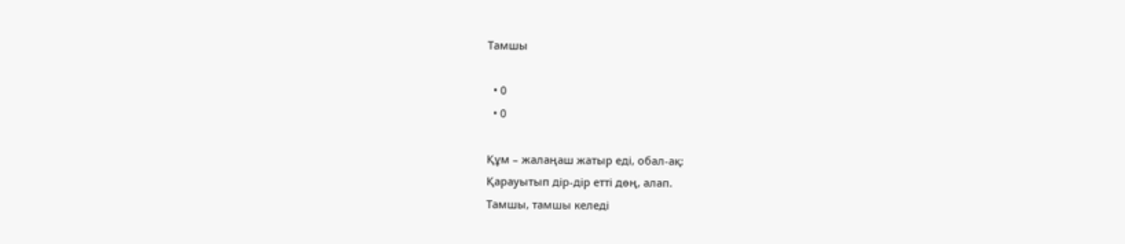Тамшы

  • 0
  • 0

Құм – жалаңаш жатыр еді, обал-ақ:
Қарауытып дір-дір етті дөң, алап.
Тамшы, тамшы келеді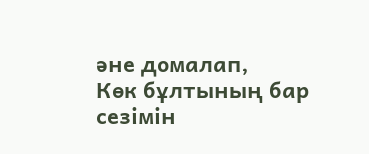әне домалап,
Көк бұлтының бар сезімін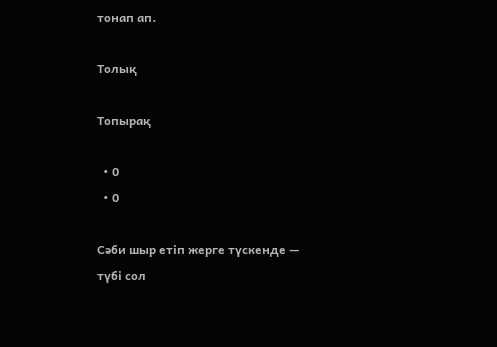тонап ап.

Толық

Топырақ

  • 0
  • 0

Сәби шыр етіп жерге түскенде —
түбі сол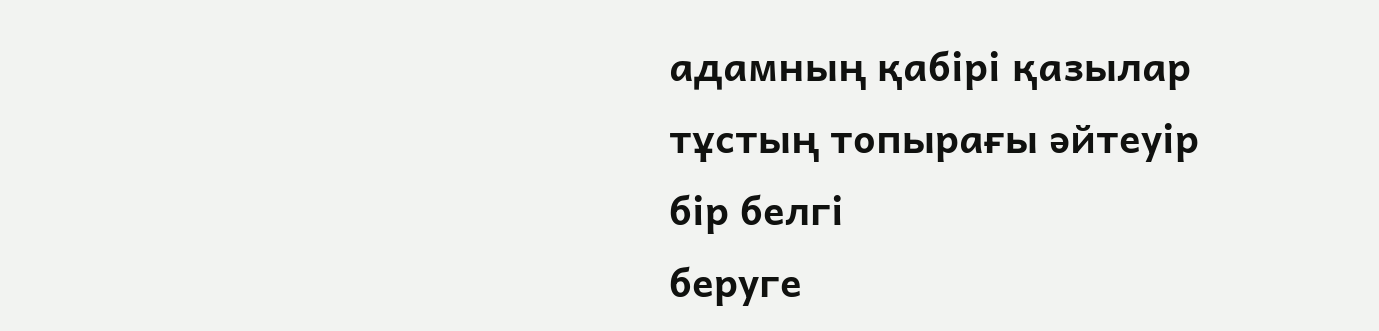адамның қабірі қазылар
тұстың топырағы әйтеуір бір белгі
беруге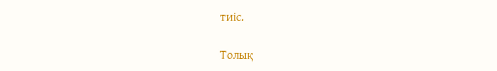тиіс.

Толық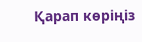Қарап көріңіз